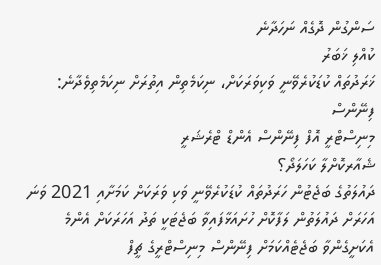ސަންގުން ދޮގެއް ނަހަދާނެ
ކުއްލި ޚަބަރު
ޚަރަދުތައް ކުޑަކުރެވޭނީ ވަކިވަރަކަށް، ނިކަމެތިން އިތުރަށް ނިކަމެތިވެދާނެ: ފިނޭންސް
މިނިސްޓްރީ އޮފް ފިނޭންސް އެންޑް ޓްރެޝަރީ
ޝެއާރކޮށްލާ ކަހަލަދޯ؟
ދައުލަތުގެ ބަޖެޓުން ހަރަދުތައް ކުޑަކުރެވޭނީ ވަކި ވަރަކަށް ކަމަށާއި 2021 ވަނަ އަހަރަށް ދައުލަތުން ލަފާކޮށް ހުށައަޅާފައިވާ ބަޖެޓަކީ ތަދު އަހަރަކަށް އެންމެ އެކަށީގެންވާ ބަޖެޓެއްކަމަށް ފިނޭންސް މިނިސްޓްރީގެ ޗީފް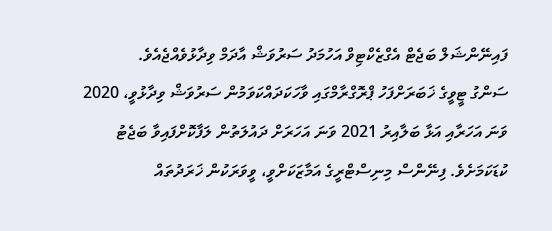ފައިނޭންޝަލް ބަޖެޓް އެގްޒެކްޓިވް އަހުމަދު ސަރުވަޝް އާދަމް ވިދާޅުވެއްޖެއެވެ.
ސަންގު ޓީވީގެ ޚަބަރަށްފަހު ޕްރޮގްރާމްގައި ވާހަކަދައްކަވަމުން ސަރުވަޝް ވިދާޅުވީ، 2020 ވަނަ އަހަރާއި އަޅާ ބަލާއިރު 2021 ވަނަ އަހަރަށް ދައުލަތުން ލަފާކޮށްފައިވާ ބަޖެޓު ކުޑަކަމަށެވެ. ފިނޭންސް މިނިސްޓްރީގެ އަމާޒަކަށްވީ، ވީވަރަކުން ޚަރަދުތައް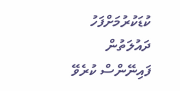ކުޑަކުރުމަށްފަހު ދައުލަތުން ފައިނޭންސް ކުރެވޭ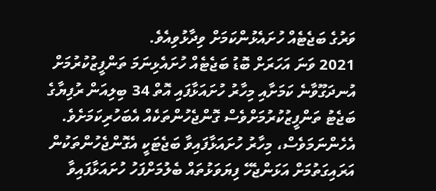ވަރުގެ ބަޖެޓެއް ހުށައެޅުންކަމަށް ވިދާޅުވިއެވެ.
2021 ވަނަ އަހަރަށް ބޮޑު ބަޖެޓެއް ހުށައެޅިނަމަ ތަންފީޒުކުރުމަށް އުނދަގޫވާނެ ކަމަށާއި މިހާރު ހުށައަޅާފައި އޮތް 34 ބިލިއަން ރުފިޔާގެ ބަޖެޓު ތަންފީޒުކުރުމަށްވެސް ގޮންޖެހުންތަކެއް އެބަހުރިކަމަށެވެ. އެހެންނަމަވެސް، މިހާރު ހުށައަޅާފައިވާ ބަޖެޓަކީ އެގޮންޖެހުންތަކުން އަރައިގަތުމަށް އަޅަންޖެހޭ ފިޔަވަޅުތައް ބެލުމަށްފަހު ހުށައަޅާފައިވާ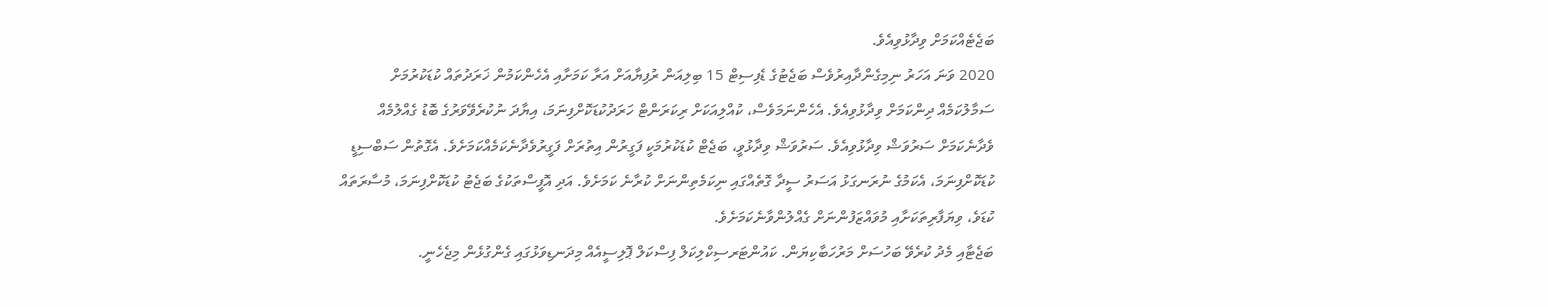ބަޖެޓެއްކަމަށް ވިދާޅުވިއެވެ.
2020 ވަނަ އަހަރު ނިމިގެންދާއިރުވެސް ބަޖެޓުގެ ޑެފިސިޓް 15 ބިލިއަން ރުފިޔާއަށް އަރާ ކަމަށާއި އެހެންކަމުން ޚަރަދުތައް ކުޑަކުރުމަށް ސަމާލުކަމެއް ދިންކަމަށް ވިދާޅުވިއެވެ. އެހެންނަމަވެސް، ކުއްލިއަކަށް ރިކަރަންޓް ހަރަދުކުޑަކޮށްފިނަމަ، އިޔާދަ ނުކުރެވޭވަރުގެ ބޮޑު ގެއްލުމެއް ވެދާނެކަމަށް ސަރުވަޝް ވިދާޅުވިއެވެ. ސަރުވަޝް ވިދާޅުވީ، ބަޖެޓް ކުޑަކުރުމަކީ ފަގީރުން އިތުރަށް ފަގީރުވެދާނެކަމެއްކަމަށެވެ. އެގޮތުން ސަބްސިޑީ ކުޑަކޮށްފިނަމަ، އެކަމުގެ ނުރަނގަޅު އަސަރު ސީދާ ގޮތެއްގައި ނިކަމެތިންނަށް ކުރާނެ ކަމަށެވެ. އަދި އޮފީސްތަކުގެ ބަޖެޓު ކުޑަކޮށްފިނަމަ، މުސާރަތައް ކުޑަވެ، ވިޔަފާރިތަކަށާއި މުވައްޒަފުންނަށް ގެއްލުންވާނެކަމަށެވެ.
ބަޖެޓާއި މެދު ކުރެވޭ ބަހުސަށް މަރުހަބާކިޔަން. ކައުންޓަރސިކްލިކަލް ފިސްކަލް ޕޮލިސީއެއް މިދަނޑިވަޅުގައި ގެންގުޅެން މިޖެހެނީ.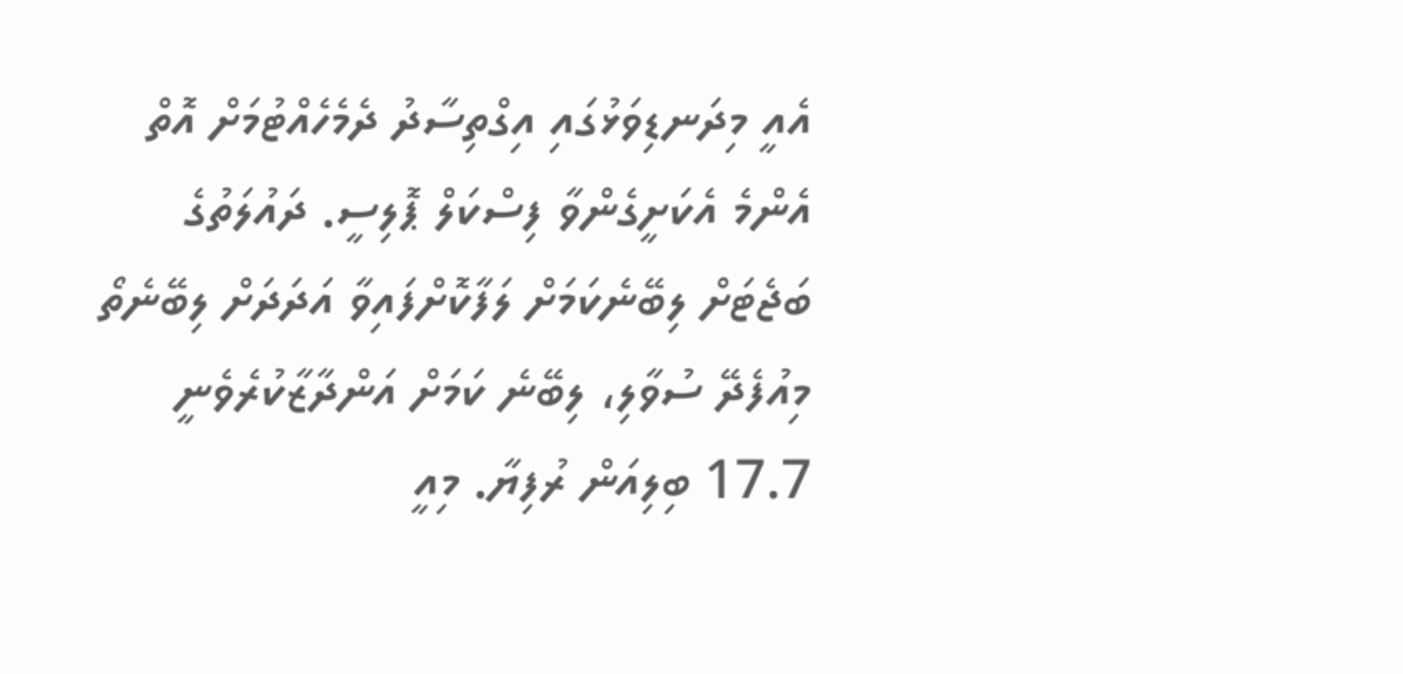އެއީ މިދަނޑިވަޅުގައި އިގްތިސާދު ދެމެހެއްޓުމަށް އޮތް އެންމެ އެކަށީގެންވާ ފިސްކަލް ޕޮލިސީ. ދައުލަތުގެ ބަޖެޓަށް ލިބޭނެކަމަށް ލަފާކޮށްފައިވާ އަދަދަށް ލިބޭނެތޯ މިއުފެދޭ ސުވާލި، ލިބޭނެ ކަމަށް އަންދާޒާކުރެވެނީ 17.7 ބިލިއަން ރުފިޔާ. މިއީ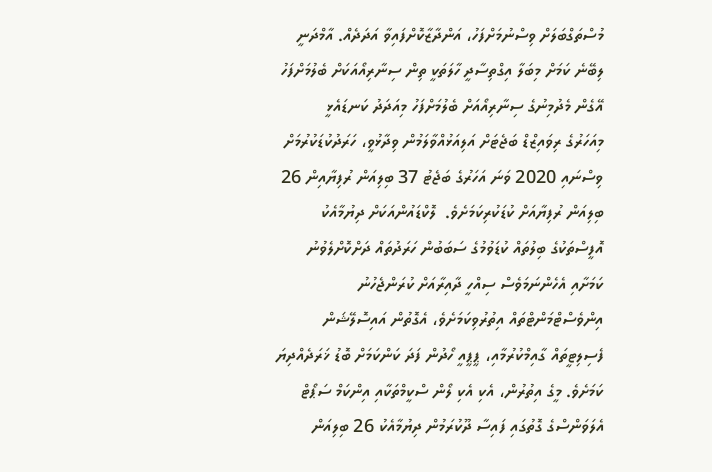މުސްތަގްބަލަށް ވިސްނުމަށްފަހު، އަންދާޒާކޮށްފައިވާ އަދަދެއް. އާމްދަނީ ލިބޭނެ ކަމަށް މިބަލާ އިގްތިސާދީ ހާލަތަކީ ތިން ސިނާރިއޯއަކަށް ބެލުމަށްފަހު އޭގެން މެދުމިނުގެ ސިނާރިއޯއަށް ބެލުމަށްފަހު މިއަދަދު ކަނޑައެޅީ
މިއަހަރުގެ ރިވައިޒްޑް ބަޖެޓަށް އަލިއަޅުއްވާލަމުން ވިދާޅުވީ، ހަރަދުކުޑަކުރުމަށް ވިސްނައި 2020 ވަނަ އަހަރުގެ ބަޖެޓު 37 ބިލިއަން ރުފިޔާއިން 26 ބިލިއަން ރުފިޔާއަށް ކުޑަކުރިކަމަށެވެ.  ލޮކްޑައުންއަކަށް ދިޔުމާއެކު އޮފީސްތަކުގެ ބިލުތައް ކުޑަވުމުގެ ސަބަބުން ހަރަދުތައް ދަށްކޮށްލެވުނު ކަމަށާއި އެހެންނަމަވެސް ސިއްހީ ދާއިރާއަށް ކުރަންޖެހުނު އިންވެސްޓްމަންޓްތައް އިތުރުވިކަމަށެވެ، އެގޮތުން އައިސޮލޭޝަން ފެސިލިޓީތައް ގާއިމްކުރުމާއި، ޕީޕީއީ ހޯދުން ފަދަ ކަންކަމަށް ބޮޑު ޚަރަދެއްދިޔަ ކަމަށެވެ. މީގެ އިތުރުން، އެކި އެކި ލޯން ސްކީމްތަކާއި އިންކަމް ސަޕޯޓް އެލަވަންސްގެ ގޮތުގައި ފައިސާ ދޫކުރަމުން ދިޔުމާއެކު 26 ބިލިއަން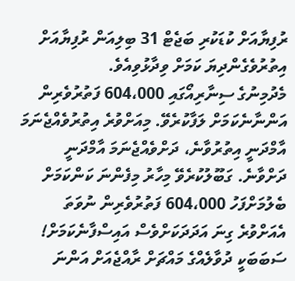ރުފިޔާއަށް ކުޑަކުރި ބަޖެޓް 31 ބިލިއަން ރުފިޔާއަށް އިތުރުވެގެންދިޔަ ކަމަށް ވިދާޅުވިއެވެ.
މެދުމިނުގެ ސިނާރިއޯގައި 604،000 ފަތުރުވެރިން އަންނާނެކަމަށް ލަފާކުރެވޭ. މިއަށްވުރެ އިތުރުވެއްޖެނަމަ އާމްދަނީ އިތުރުވާނެ، ދަށްވެއްޖެނަމަ އާމްދަނީ ދަށްވާނެ. ގަބޫލުކުރެވޭ މިހާރު މިފެންނަ ކަންކަމަށް ބެލުމަށްފަހު 604،000 ފަތުރުވެރިން ނުވަތަ އެއަށްވުރެ ގިނަ އަދަދަކަށްވެސް އައިސްފާނެކަމަށް! ސަބަބަކީ ދުވާލެއްގެ މައްޗަށް ރާއްޖެއަށް އަންނަ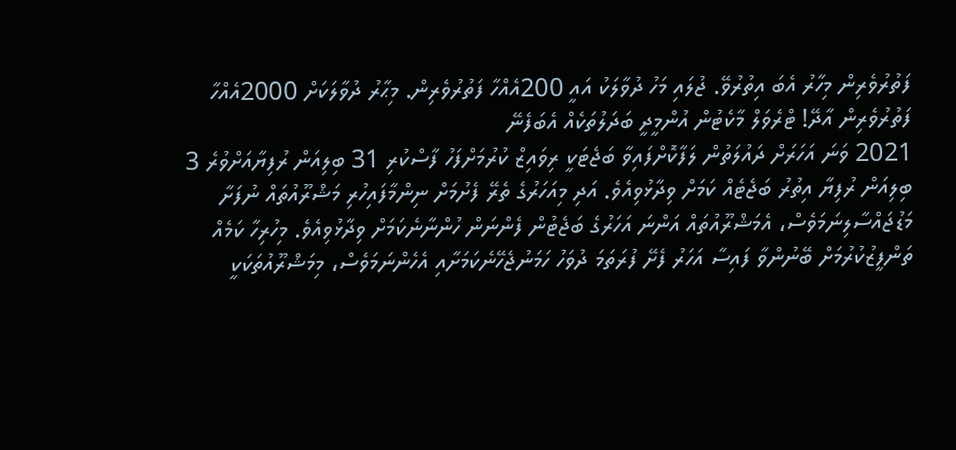ފަތުރުވެރިން މިހާރު އެބަ އިތުރުވޭ. ޖުލައި މަހު ދުވާލަކު އައީ 200އެއްހާ ފަތުރުވެރިން. މިޙާރު ދުވާލަކަށް 2000އެއްހާ ފަތުރުވެރިން އާދޭ! ޓްރެވަލް މާކެޓުން އުންމީދީ ބަދަލުތަކެއް އެބަފެނޭ
2021 ވަނަ އަހަރަށް ދައުލަތުން ލަފާކޮށްފައިވާ ބަޖެޓަކީ ރިވައިޒް ކުރުމަށްފަހު ފާސްކުރި 31 ބިލިއަން ރުފިޔާއަށްވުރެ 3 ބިލިއަން ރުފިޔާ އިތުރު ބަޖެޓެއް ކަމަށް ވިދާޅުވިއެވެ. އަދި މިއަހަރުގެ ތެރޭ ފެށުމަށް ނިންމާފައިހުރި މަޝްރޫއުތައް ނުފަށާ މަޑުޖައްސާލިނަމަވެސް، އެމަޝްރޫއުތައް އަންނަ އަހަރުގެ ބަޖެޓުން ފެންނަން ހުންނާނެކަމަށް ވިދާޅުވިއެވެ. މިހުރިހާ ކަމެއް ތަންފީޒުކުރުމަށް ބޭނުންވާ ފައިސާ އަހަރު ފެށޭ ފުރަތަމަ ދުވަހު ހަމަނުޖެހޭނެކަމަށާއި އެހެންނަމަވެސް، މިމަޝްރޫއުތަކަކީ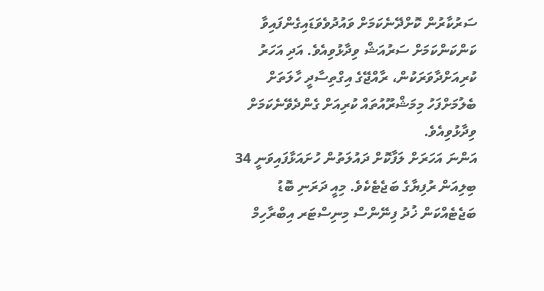ސަރުކާރުން ކޮށްދޭނެކަމަށް ވައުދުވެވަޑައިގެންފައިވާ ކަންކަންކަމަށް ސަރުއަޝް ވިދާޅުވިއެވެ. އަދި އަހަރު ކުރިއަށްދާވަރަކުން، ރާއްޖޭގެ އިގްތިސާދީ ހާލަތަށް ބެލުމަށްފަހު މިމަޝްރޫއުތައް ކުރިއަށް ގެންދެވޭނެކަމަށް ވިދާޅުވިއެވެ.
އަންނަ އަހަރަށް ލަފާކޮށް ދައުލަތުން ހުށައަޅާފައިވަނީ 34 ބިލިއަން ރުފިޔާގެ ބަޖެޓެކެވެ. މިއީ ދަރަނި ބޮޑު ބަޖެޓެއްކަން ޚުދު ފިނޭންސް މިނިސްޓަރ އިބްރާހިމް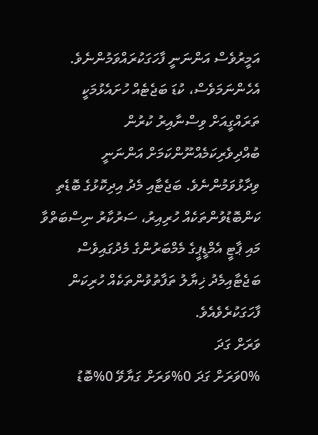އަމީރުވެސް އަންނަނީ ފާހަގަކުރައްވަމުންނެވެ. އެހެންނަމަވެސް، ކުޑަ ބަޖެޓެއް ހުށައެޅުމަކީ ތަރައްގީއަށް ވިސްނާއިރު ކުރުން ބުއްދިވެރިކަމެއްނޫންކަމަށް އަންނަނީ ވިދާޅުވަމުންނެވެ. ބަޖެޓާއި މެދު އިދިކޮޅުގެ ބޮޑެތި ކަންބޮޑުވުންތަކެއް ހުރިއިރު، ސަރުކާރު ނިސްބަތްވާ މައި ޕާޓީ އެމްޑީޕީގެ މެމްބަރުންގެ މެދުގައިވެސް ބަޖެޓާއިމެދު ޚިޔާލު ތަފާތުވުންތަކެއް ހުރިކަން ފާހަގަކުރެވެއެވެ.
ވަރަށް ގަދަ
0%ވަރަށް ގަދަ 0%ވަރަށް ގަޔާވޭ 0%ބޮޑު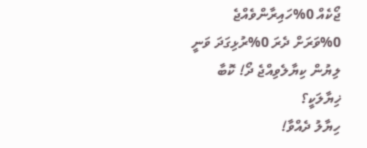ޖޯކެއް 0%ހައިރާންވެއްޖެ 0%ވަރަށް ދެރަ 0%ރުޅިގަދަ ވަނީ
ލިޔުން ކިޔާލެވިއްޖެ ދޯ! ކޮބާ ޚިޔާލަކީ؟
ހިޔާލު ދެއްވާ!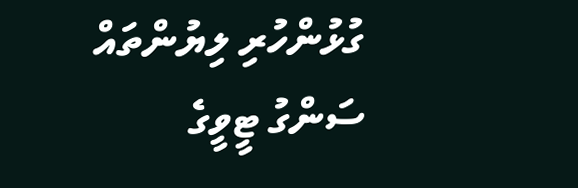ގުޅުންހުރި ލިޔުންތައް
ސަންގު ޓީވީގެ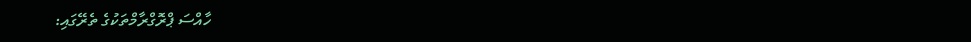ހާއްސަ ޕްރޮގްރާމްތަކުގެ ތެރޭގައި: